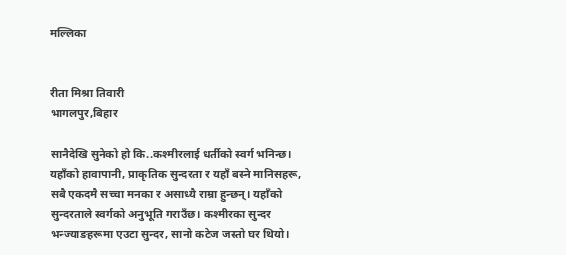मल्लिका


रीता मिश्रा तिवारी
भागलपुर,बिहार

सानैदेखि सुनेको हो कि..कश्मीरलाई धर्तीको स्वर्ग भनिन्छ। यहाँको हावापानी, प्राकृतिक सुन्दरता र यहाँ बस्ने मानिसहरू, सबै एकदमै सच्चा मनका र असाध्यै राम्रा हुन्छन्। यहाँको सुन्दरताले स्वर्गको अनुभूति गराउँछ। कश्मीरका सुन्दर भन्ज्याङहरूमा एउटा सुन्दर, सानो कटेज जस्तो घर थियो।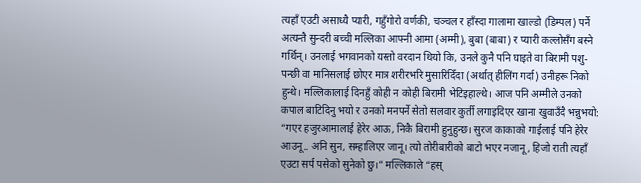त्यहाँ एउटी असाध्यै प्यारी, गहुँगोरो वर्णकी, चञ्चल र हाँस्दा गालामा खाल्डो (डिम्पल) पर्ने अत्यन्तै सुन्दरी बच्ची मल्लिका आफ्नी आमा (अम्मी), बुबा (बाबा) र प्यारी कल्लोसँग बस्ने गर्थिन्। उनलाई भगवानको यस्तो वरदान थियो कि, उनले कुनै पनि घाइते वा बिरामी पशु-पन्छी वा मानिसलाई छोएर मात्र शरीरभरि मुसारिदिँदा (अर्थात् हीलिंग गर्दा) उनीहरू निको हुन्थे। मल्लिकालाई दिनहुँ कोही न कोही बिरामी भेटिइहाल्थे। आज पनि अम्मीले उनको कपाल बाटिदिनु भयो र उनको मनपर्ने सेतो सलवार कुर्ती लगाइदिएर खाना खुवाउँदै भन्नुभयो: “गएर हजुरआमालाई हेरेर आऊ, निकै बिरामी हुनुहुन्छ। सुरज काकाको गाईलाई पनि हेरेर आउनू.. अनि सुन, सम्हालिएर जानू। त्यो तोरीबारीको बाटो भएर नजानू, हिजो राती त्यहाँ एउटा सर्प पसेको सुनेको छु।” मल्लिकाले “हस्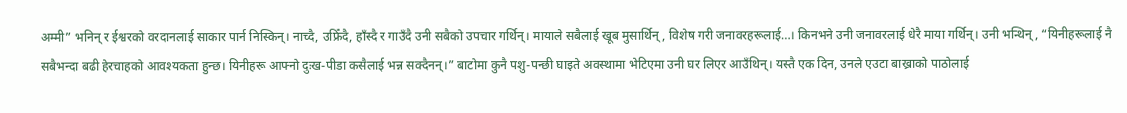अम्मी” भनिन् र ईश्वरको वरदानलाई साकार पार्न निस्किन्। नाच्दै, उफ्रिँदै, हाँस्दै र गाउँदै उनी सबैको उपचार गर्थिन्। मायाले सबैलाई खूब मुसार्थिन्, विशेष गरी जनावरहरूलाई…। किनभने उनी जनावरलाई धेरै माया गर्थिन्। उनी भन्थिन्, “यिनीहरूलाई नै सबैभन्दा बढी हेरचाहको आवश्यकता हुन्छ। यिनीहरू आफ्नो दुःख-पीडा कसैलाई भन्न सक्दैनन्।” बाटोमा कुनै पशु-पन्छी घाइते अवस्थामा भेटिएमा उनी घर लिएर आउँथिन्। यस्तै एक दिन, उनले एउटा बाख्राको पाठोलाई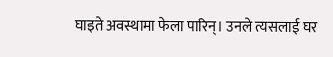घाइते अवस्थामा फेला पारिन्। उनले त्यसलाई घर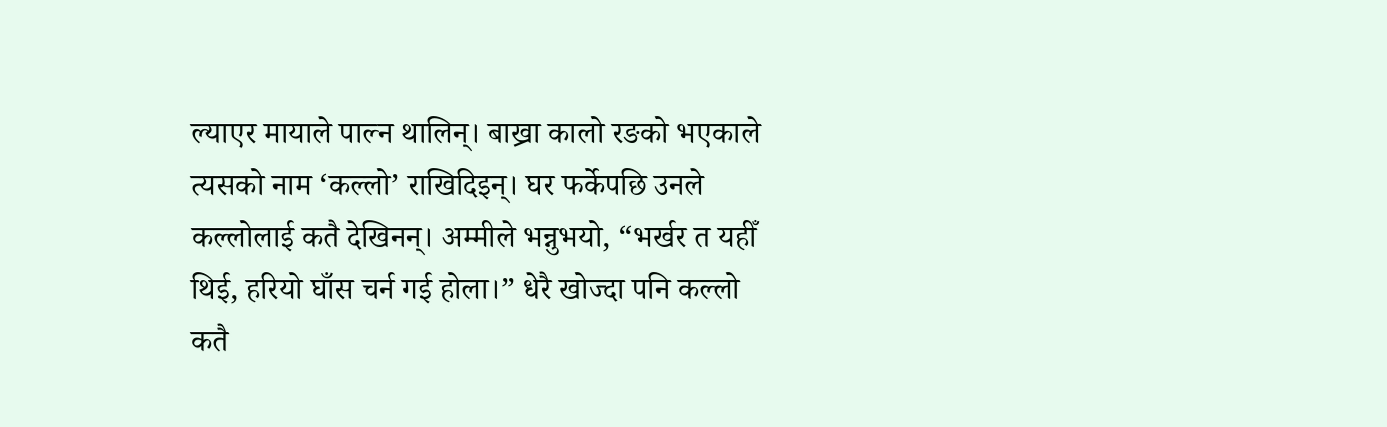ल्याएर मायाले पाल्न थालिन्। बाख्रा कालो रङको भएकाले त्यसको नाम ‘कल्लो’ राखिदिइन्। घर फर्केपछि उनले कल्लोलाई कतै देखिनन्। अम्मीले भन्नुभयो, “भर्खर त यहीँ थिई, हरियो घाँस चर्न गई होला।” धेरै खोज्दा पनि कल्लो कतै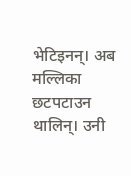भेटिइनन्। अब मल्लिका छटपटाउन थालिन्। उनी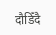दौडिँदै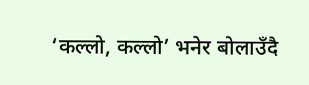‘कल्लो, कल्लो’ भनेर बोलाउँदै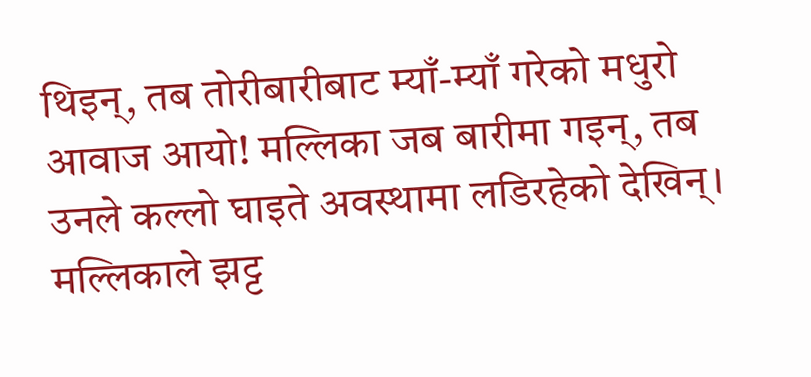थिइन्, तब तोरीबारीबाट म्याँ-म्याँ गरेको मधुरो आवाज आयो! मल्लिका जब बारीमा गइन्, तब उनले कल्लो घाइते अवस्थामा लडिरहेको देखिन्। मल्लिकाले झट्ट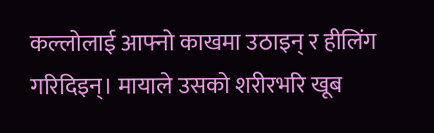कल्लोलाई आफ्नो काखमा उठाइन् र हीलिंग गरिदिइन्। मायाले उसको शरीरभरि खूब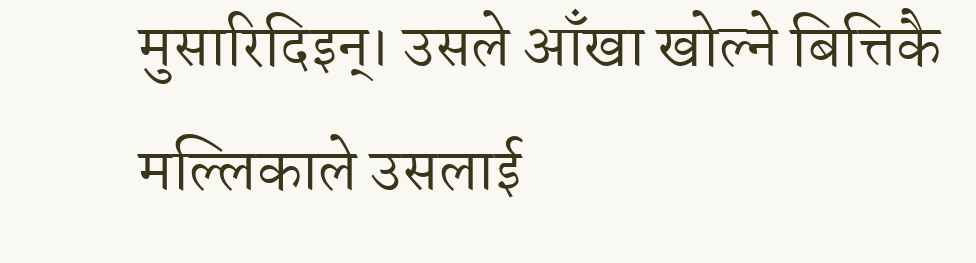मुसारिदिइन्। उसले आँखा खोल्ने बित्तिकै मल्लिकाले उसलाई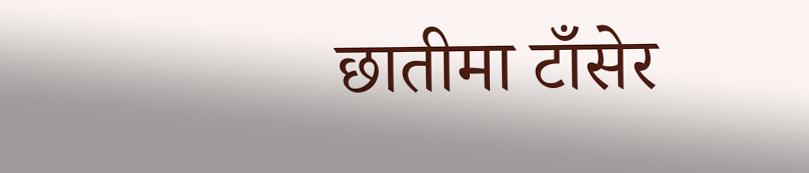छातीमा टाँसेर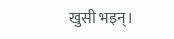खुसी भइन्।